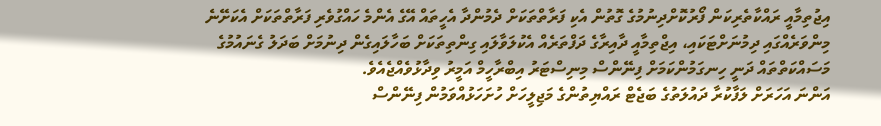އިޖުތިމާއީ ރައްކާތެރިކަން ފޯރުކޮށްދިނުމުގެ ގޮތުން އެކި ފަރާތްތަކަށް ދެމުންދާ އެހީތައް އޭގެ އެންމެ ހައްގުވެރި ފަރާތްތަކަށް އެކަށޭނެ މިންވަރެއްގައި ދިމުނަށްޓަކައި، އިޖްތިމާއީ ދާއިރާގެ ދަފްތަރެއް އެކުލަވާލައި ގިންތިތަކަށް ބަހާލައިގެން ދިނުމަށް ބަދަލު ގެނައުމުގެ މަސައްކަތްތައް ދަނީ ހިނގަމުންކަމަށް ފިނޭންސް މިނިސްޓަރު އިބްރާހީމް އަމީރު ވިދާޅުވެއްޖެއެވެ.
އަންނަ އަހަރަށް ލަފާކުރާ ދައުލަތުގެ ބަޖެޓް ރައްޔިތުންގެ މަޖިލީހަށް ހުށަހަޅުއްވަމުން ފިނޭންސް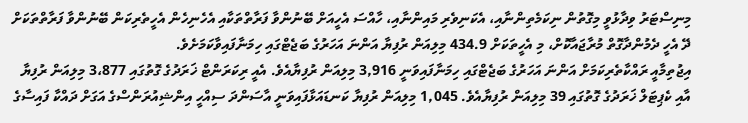މިނިސްޓަރު ވިދާޅުވީ މިގޮތުން ނިކަމެތިންނާއި، އެކަނިވެރި މައިންނާއި، ހާއްސަ އެހީއަށް ބޭނުންވާ ފަރާތްތަކާއި އެހެނިހެން އެހީތެރިކަން ބޭނުންވާ ފަރާތްތަކަށް ދޭ އެހީ ދެމުންދާގޮތް މުރާޖައާކޮށް، މި އެހީތަކަށް 434.9 މިލިއަން ރުފިޔާ އަންނަ އަހަރުގެ ބަޖެޓްގައި ހިމަނާފައިވާކަމަށެވެ.
އިޖުތިމާއީ ރައްކާތެރިކަމަށް އަންނަ އަހަރުގެ ބަޖެޓްގައި ހިމަނާފައިވަނީ 3,916 މިލިއަން ރުފިޔާއެވެ. އެއީ ރިކަރަންޓް ޚަރަދުގެ ގޮތުގައި 3،877 މިލިއަން ރުފިޔާ އާއި ކެޕިޓަލް ޚަރަދުގެ ގޮތުގައި 39 މިލިއަން ރުފިޔާއެވެ. 1,045 މިލިއަން ރުފިޔާ ކަނޑައަޅާފައިވަނީ އާސަންދަ ސިއްހީ އިންޝިއުރަންސްގެ އަގަށް ދައްކާ ފައިސާގެ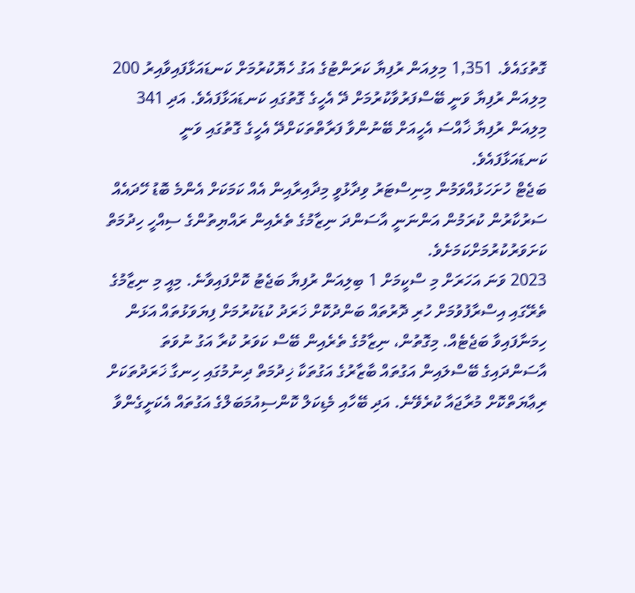ގޮތުގައެވެ. 1,351 މިލިއަން ރުފިޔާ ކަރަންޓުގެ އަގު ހެޔޮކުރުމަށް ކަނޑައަޅާފައިވާއިރު 200 މިލިއަން ރުފިޔާ ވަނީ ބޭސްފަރުވާކުރުމަށް ދޭ އެހީގެ ގޮތުގައި ކަނޑައަޅާފައެވެ. އަދި 341 މިލިއަން ރުފިޔާ ޚާއްސަ އެހީއަށް ބޭނުންވާ ފަރާތްތަކަށްދޭ އެހީގެ ގޮތުގައި ވަނީ ކަނޑައަޅާފައެވެ.
ބަޖެޓް ހުށަހަޅުއްވަމުން މިނިސްޓަރު ވިދާޅުވީ މިދާއިރާއިން އެއް ކަމަކަށް އެންމެ ބޮޑު ހޭދައެއް ސަރުކާރުން ކުރަމުން އަންނަނީ އާސަންދަ ނިޒާމުގެ ތެރެއިން ރައްޔިތުންގެ ސިއްހީ ހިދުމަތް ކަށަވަރުކުރުމަށްކަމަށެވެ.
2023 ވަނަ އަހަރަށް މި ސްކީމަށް 1 ބިލިއަން ރުފިޔާ ބަޖެޓު ކޮށްފައިވާނެ. މިއީ މި ނިޒާމުގެ ތެރޭގައި އިސްރާފުވުމަށް ހުރި ދޮރުތައް ބަންދުކޮށް ޚަރަދު ކުޑަކުރުމަށް ފިޔަވަޅުތައް އަޅަން ހިމަނާފައިވާ ބަޖެޓެއް. މިގޮތުން، ނިޒާމުގެ ތެރެއިން ބޭސް ކަވަރު ކުރާ އަގު ނުވަތަ އާސަންދައިގެ ބޭސްލައިން އަގުތައް ބާޒާރުގެ އަގުތަކާ ޚިދުމަތް ދިނުމުގައި ހިނގާ ޚަރަދުތަކަށް ރިޢާޔަތްކޮށް މުރާޖައާ ކުރެވޭނެ. އަދި ބޭހާއި މެޑިކަލް ކޮންސިއުމަބަލްގެ އަގުތައް އެކަށީގެންވާ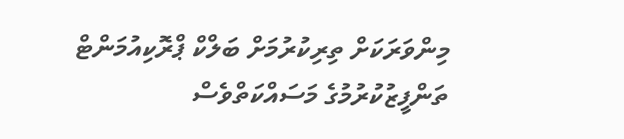މިންވަރަކަށް ތިރިކުރުމަށް ބަލްކް ޕްރޮކިއުމަންޓް ތަންފީޒުކުރުމުގެ މަސައްކަތްވެސް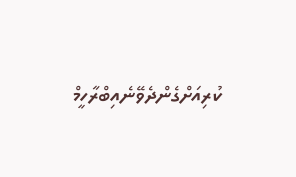ކުރިއަށްގެންދެވޭނެއިބްރާހީމް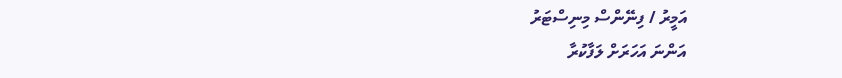އަމީރު / ފިނޭންސް މިނިސްޓަރު
އަންނަ އަހަރަށް ލަފާކުރާ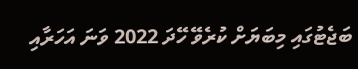ބަޖެޓުގައި މިބަޔަށް ކުރެވޭ ހޭދަ 2022 ވަނަ އަހަރާއި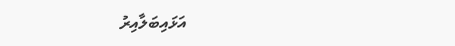އަޅައިބަލާއިރު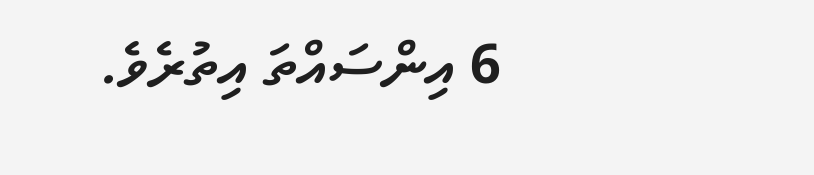6 އިންސައްތަ އިތުރެވެ.